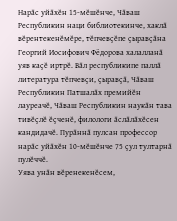Нарӑс уйӑхӗн 15-мӗшӗнче, Чӑваш Республикин наци библиотекинче, хаклӑ вӗрентекенӗмӗре, тӗпчевҫӗпе ҫыравҫӑна Георгий Иосифович Фёдорова халалланӑ уяв каҫӗ иртрӗ. Вӑл республикипе паллӑ литература тӗпчевҫи, ҫыравҫӑ, Чӑваш Республикин Патшалӑх премийӗн лауреачӗ, Чӑваш Республикин наукӑн тава тивӗҫлӗ ӗҫченӗ, филологи ӑслӑлӑхӗсен кандидачӗ. Пурӑннӑ пулсан профессор нарӑс уйӑхӗн 10-мӗшӗнче 75 ҫул тултарнӑ пулӗччӗ.
Уява унӑн вӗренекенӗсем,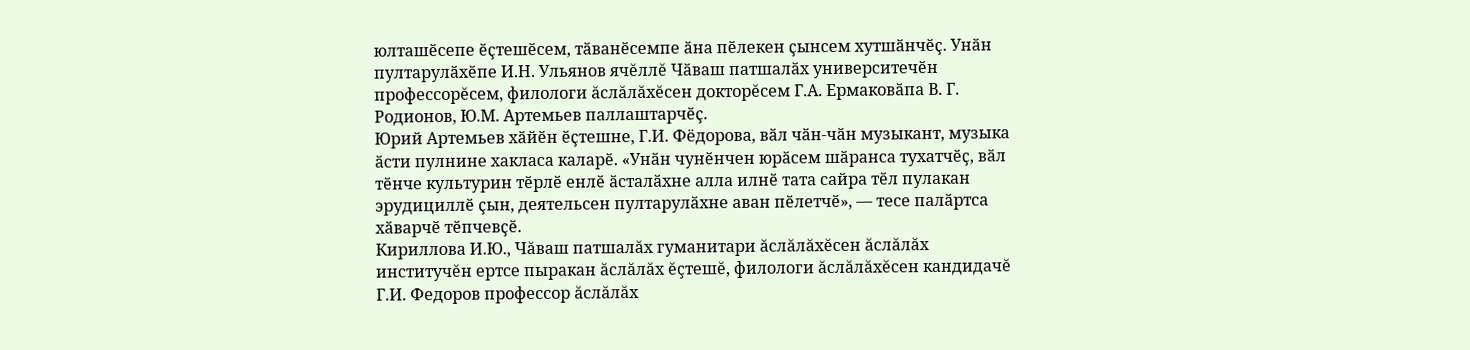юлташӗсепе ӗҫтешӗсем, тӑванӗсемпе ӑна пӗлекен ҫынсем хутшӑнчӗҫ. Унӑн пултарулӑхӗпе И.Н. Ульянов ячĕллĕ Чӑваш патшалӑх университечӗн профессорĕсем, филологи ăслăлăхĕсен докторĕсем Г.А. Ермаковӑпа В. Г. Родионов, Ю.М. Артемьев паллаштарчӗҫ.
Юрий Артемьев хӑйӗн ӗҫтешне, Г.И. Фёдорова, вӑл чӑн-чӑн музыкант, музыка ӑсти пулнине хакласа каларӗ. «Унӑн чунӗнчен юрӑсем шӑранса тухатчӗҫ, вӑл тӗнче культурин тӗрлӗ енлӗ ӑсталӑхне алла илнӗ тата сайра тӗл пулакан эрудициллӗ ҫын, деятельсен пултарулӑхне аван пӗлетчӗ», — тесе палӑртса хӑварчӗ тӗпчевҫӗ.
Кириллова И.Ю., Чăваш патшалăх гуманитари ăслăлăхĕсен ăслăлăх институчĕн ертсе пыракан ăслăлăх ĕçтешĕ, филологи ăслăлăхĕсен кандидачĕ Г.И. Федоров профессор ăслăлăх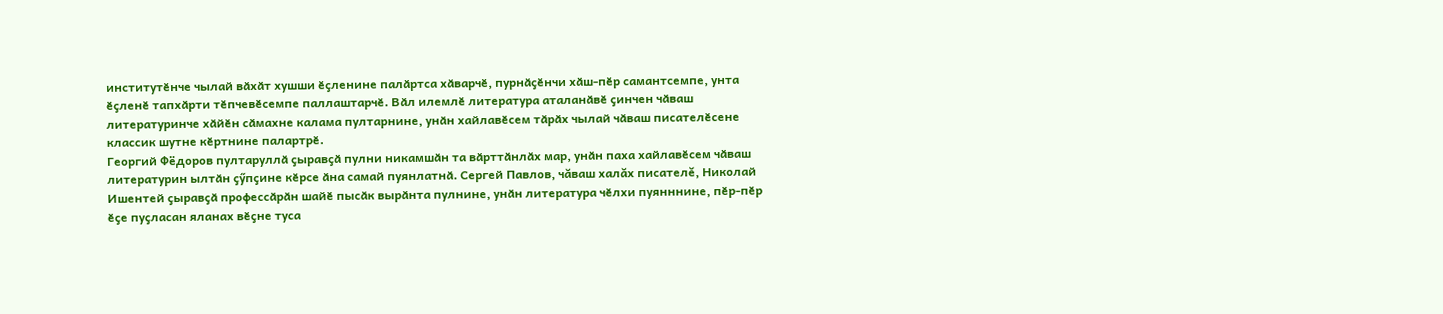институтӗнче чылай вӑхӑт хушши ӗҫленине палӑртса хӑварчӗ, пурнӑҫӗнчи хӑш-пӗр самантсемпе, унта ӗҫленӗ тапхӑрти тӗпчевӗсемпе паллаштарчӗ. Вӑл илемлӗ литература аталанӑвӗ ҫинчен чӑваш литературинче хӑйӗн сӑмахне калама пултарнине, унӑн хайлавӗсем тӑрӑх чылай чӑваш писателӗсене классик шутне кӗртнине палартрӗ.
Георгий Фёдоров пултаруллӑ ҫыравҫӑ пулни никамшӑн та вӑрттӑнлӑх мар, унӑн паха хайлавӗсем чӑваш литературин ылтӑн ҫӳпҫине кӗрсе ӑна самай пуянлатнӑ. Сергей Павлов, чăваш халăх писателĕ, Николай Ишентей ҫыравҫӑ профессӑрӑн шайӗ пысӑк вырӑнта пулнине, унӑн литература чӗлхи пуянннине, пӗр-пӗр ӗҫе пуҫласан яланах вӗҫне туса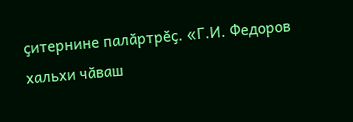ҫитернине палӑртрӗҫ. «Г.И. Федоров хальхи чӑваш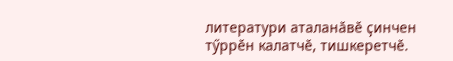литератури аталанӑвӗ ҫинчен тӳррӗн калатчӗ, тишкеретчӗ.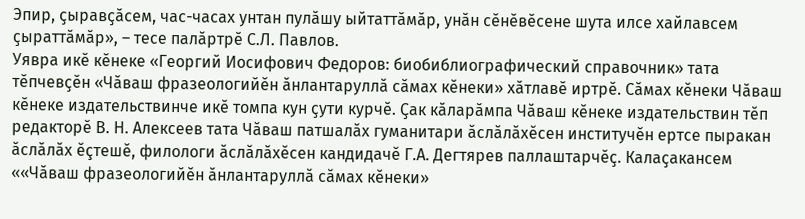Эпир, ҫыравҫӑсем, час-часах унтан пулӑшу ыйтаттӑмӑр, унӑн сӗнӗвӗсене шута илсе хайлавсем ҫыраттӑмӑр», – тесе палӑртрӗ С.Л. Павлов.
Уявра икӗ кӗнеке «Георгий Иосифович Федоров: биобиблиографический справочник» тата тӗпчевҫӗн «Чăваш фразеологийĕн ăнлантаруллă сăмах кĕнеки» хӑтлавӗ иртрӗ. Сăмах кĕнеки Чӑваш кӗнеке издательствинче икӗ томпа кун ҫути курчӗ. Ҫак кӑларӑмпа Чăваш кĕнеке издательствин тĕп редакторӗ В. Н. Алексеев тата Чăваш патшалăх гуманитари ăслăлăхĕсен институчĕн ертсе пыракан ăслăлăх ĕçтешĕ, филологи ăслăлăхĕсен кандидачĕ Г.А. Дегтярев паллаштарчӗҫ. Калаҫакансем ««Чăваш фразеологийĕн ăнлантаруллă сăмах кĕнеки»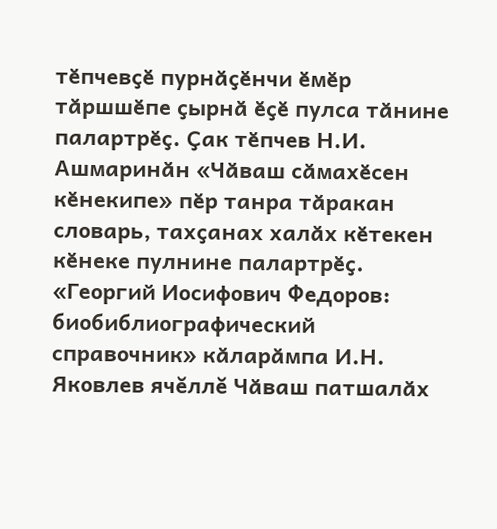тӗпчевҫӗ пурнӑҫӗнчи ӗмӗр тӑршшӗпе ҫырнӑ ӗҫӗ пулса тӑнине палартрӗҫ. Ҫак тӗпчев Н.И. Ашмаринӑн «Чӑваш сӑмахӗсен кӗнекипе» пӗр танра тӑракан словарь, тахҫанах халӑх кӗтекен кӗнеке пулнине палартрӗҫ.
«Георгий Иосифович Федоров: биобиблиографический справочник» кӑларӑмпа И.Н. Яковлев ячĕллĕ Чӑваш патшалӑх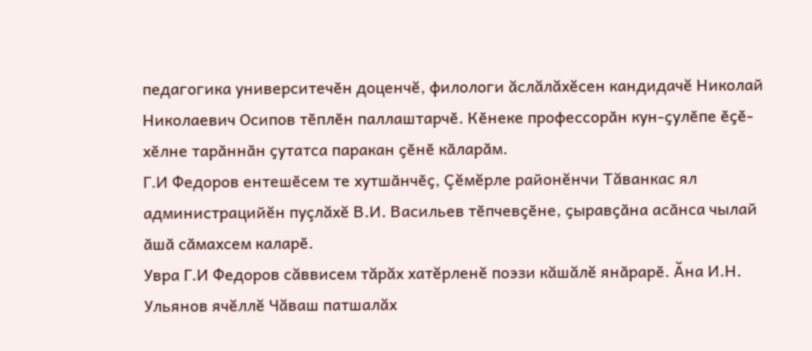педагогика университечӗн доценчĕ, филологи ăслăлăхĕсен кандидачĕ Николай Николаевич Осипов тӗплӗн паллаштарчӗ. Кӗнеке профессорӑн кун-ҫулӗпе ӗҫӗ-хӗлне тарӑннӑн ҫутатса паракан ҫӗнӗ кӑларӑм.
Г.И Федоров ентешӗсем те хутшӑнчӗҫ, Çĕмĕрле районĕнчи Тăванкас ял администрацийĕн пуçлăхĕ В.И. Васильев тӗпчевҫӗне, ҫыравҫӑна асӑнса чылай ӑшӑ сӑмахсем каларӗ.
Увра Г.И Федоров сăввисем тăрăх хатĕрленĕ поэзи кăшăлĕ янӑрарӗ. Ӑна И.Н. Ульянов ячĕллĕ Чăваш патшалăх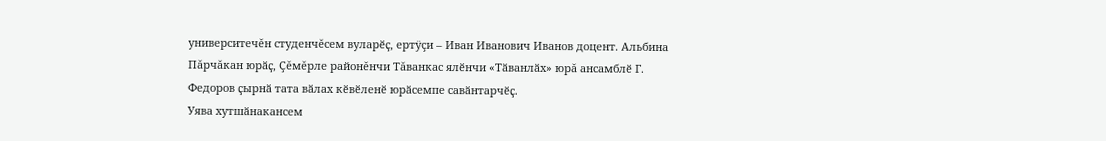университечĕн студенчĕсем вуларӗҫ, ертÿçи – Иван Иванович Иванов доцент. Альбина Пăрчăкан юрӑҫ, Çĕмĕрле районĕнчи Тăванкас ялӗнчи «Тӑванлӑх» юрă ансамблӗ Г. Федоров ҫырнӑ тата вӑлах кӗвӗленӗ юрӑсемпе савӑнтарчӗҫ.
Уява хутшӑнакансем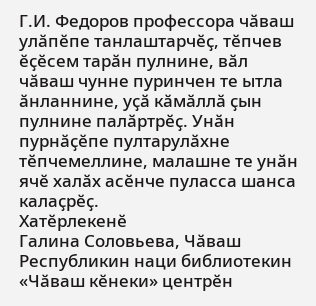Г.И. Федоров профессора чӑваш улӑпӗпе танлаштарчӗҫ, тӗпчев ӗҫӗсем тарӑн пулнине, вӑл чӑваш чунне пуринчен те ытла ӑнланнине, уҫӑ кӑмӑллӑ ҫын пулнине палӑртрӗҫ. Унӑн пурнӑҫӗпе пултарулӑхне тӗпчемеллине, малашне те унӑн ячӗ халӑх асӗнче пуласса шанса калаҫрӗҫ.
Хатӗрлекенӗ
Галина Соловьева, Чӑваш Республикин наци библиотекин
«Чӑваш кӗнеки» центрӗн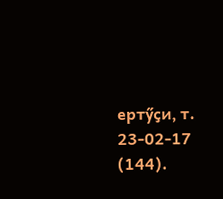ертӳҫи, т. 23-02-17 (144).